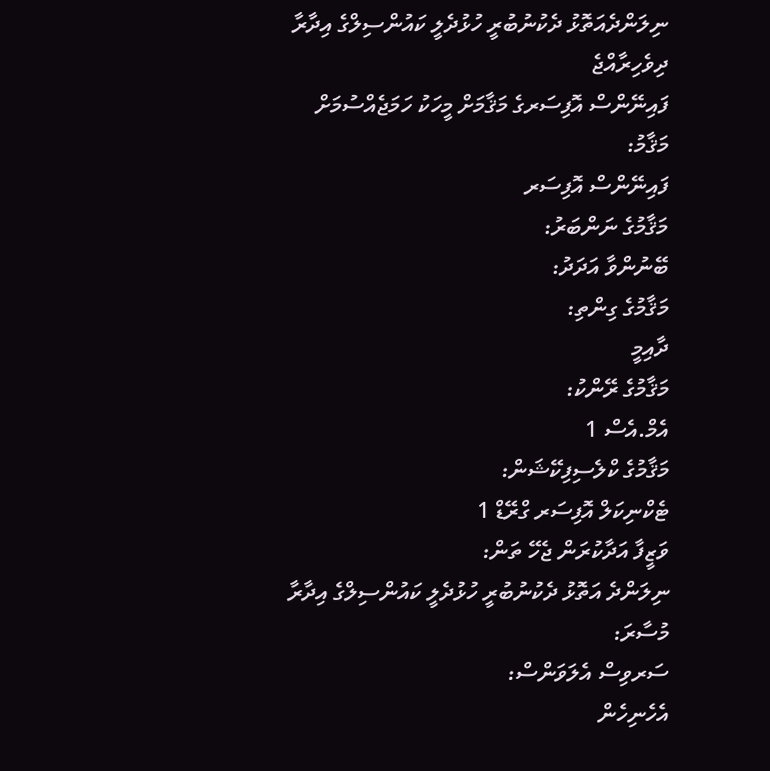ނިލަންދެއަތޮޅު ދެކުނުބުރީ ހުޅުދެލީ ކައުންސިލްގެ އިދާރާ
ދިވެހިރާއްޖެ
ފައިނޭންސް އޮފިސަރގެ މަޤާމަށް މީހަކު ހަމަޖެއްސުމަށް
މަޤާމު:
ފައިނޭންސް އޮފިސަރ
މަޤާމުގެ ނަންބަރު:
ބޭނުންވާ އަދަދު:
މަޤާމުގެ ގިންތި:
ދާއިމީ
މަޤާމުގެ ރޭންކު:
އެމް.އެސް 1
މަޤާމުގެ ކްލެސިފިކޭޝަން:
ޓެކްނިކަލް އޮފިސަރ ގްރޭޑް 1
ވަޒީފާ އަދާކުރަން ޖެހޭ ތަން:
ނިލަންދެ އަތޮޅު ދެކުނުބުރީ ހުޅުދެލީ ކައުންސިލްގެ އިދާރާ
މުސާރަ:
ސަރވިސް އެލަވަންސް:
އެހެނިހެން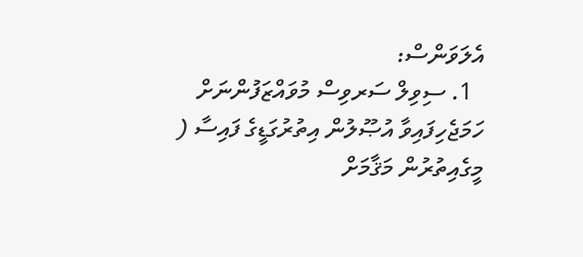އެލަވަންސް:
  1. ސިވިލް ސަރވިސް މުވައްޒަފުންނަށް ހަމަޖެހިފައިވާ އުޞޫލުން އިތުރުގަޑީގެ ފައިސާ ( މީގެއިތުރުން މަޤާމަށް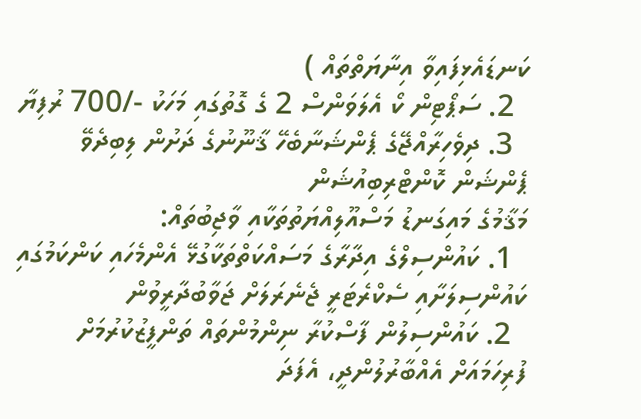ކަނޑައެޅިފައިވާ އިނާޔަތްތައް )
  2. ސަޕޯޓިން ކޯ އެލަވަންސް 2 ގެ ގޮތުގައި މަހަކު -/700 ރުފިޔާ
  3. ދިވެހިރާއްޖޭގެ ޕެންޝަނާބެހޭ ޤާނޫނުގެ ދަށުން ލިބިދެވޭ ޕެންޝަން ކޮންޓްރިބިއުޝަން
މަޤާމުގެ މައިގަނޑު މަސްއޫލިއްޔަތުތަކާއި ވާޖިބުތައް:
  1. ކައުންސިލްގެ އިދާރާގެ މަސައްކަތްތަކާގުޅޭ އެންމެހައި ކަންކަމުގައި ކައުންސިލަށާއި ސެކްރެޓަރީ ޖެނެރަލަށް ޖަވާބުދާރީވުން
  2. ކައުންސިލުން ފާސްކުރާ ނިންމުންތައް ތަންފީޒުކުރުމަށް ފުރިހަމައަށް އެއްބާރުލުންދީ، އެފަދަ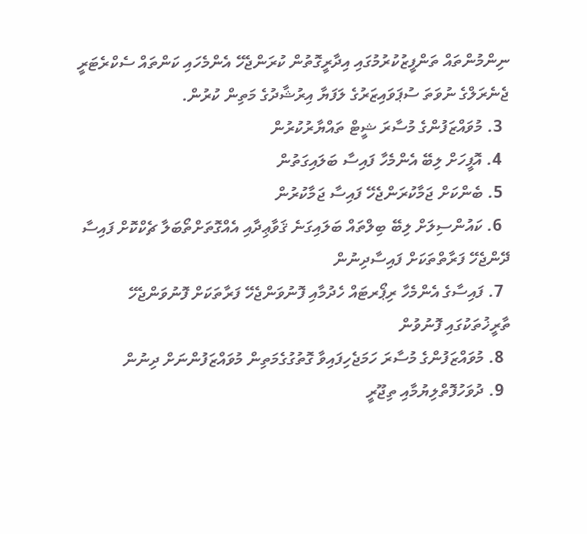ނިންމުންތައް ތަންފީޒުކުރުމުގައި އިދާރީގޮތުން ކުރަންޖެހޭ އެންމެހައި ކަންތައް ސެކްރެޓަރީ ޖެނެރަލްގެ ނުވަތަ ސުޕަވައިޒަރުގެ ލަފަޔާ އިރުޝާދުގެ މަތިން ކުރުން.
  3. މުވައްޒަފުންގެ މުސާރަ ޝީޓް ތައްޔާރުކުރުން
  4. އޮފީހަށް ލިބޭ އެންމެހާ ފައިސާ ބަލައިގަތުން
  5. ބެންކަށް ޖަމާކުރަންޖެހޭ ފައިސާ ޖަމާކުރުން
  6. ކައުންސިލަށް ލިބޭ ބިލްތައް ބަލައިގަނެ ޤަވާޢިދާއި އެއްގޮތަށްތޯބަލާ ޗެކްކޮށް ފައިސާ ދޭންޖެހޭ ފަރާތްތަކަށް ފައިސާދިނުން
  7. ފައިސާގެ އެންމެހާ ރިޕޯރޓައް ހެދުމާއި ފޮނުވަންޖެހޭ ފަރާތަކަށް ފޮނުވަންޖެހޭ ތާރީޚުތަކުގައި ފޮނުވުން
  8. މުވައްޒަފުންގެ މުސާރަ ހަމަޖެހިފައިވާ ގޮތުގުގެމަތިން މުވައްޒަފުންނަށް ދިނުން
  9. ދުވަހުފޮތްލިޔުމާއި ތިޖޫރީ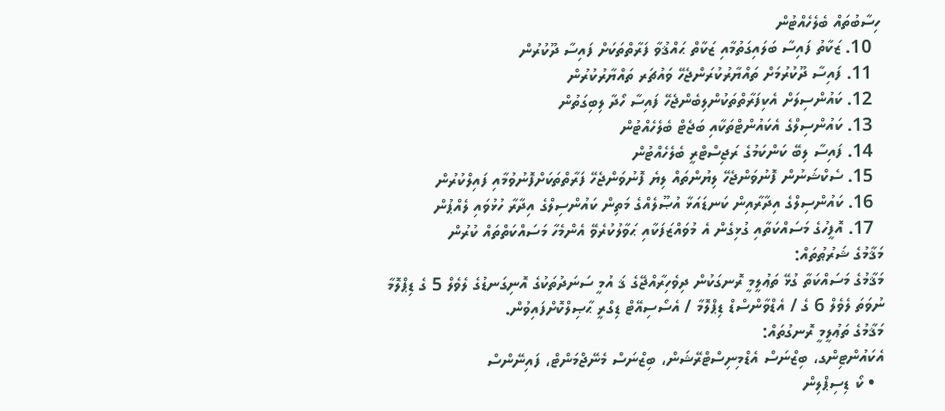ހިސާބުތައް ބެލެހެއްޓުން
  10. ޒަކާތު ފައިސާ ބަލައިގަތުމާއި ޒަކާތް ޙައްޤުވާ ފަރާތްތަކަށް ފައިސާ ދޫކުރުން
  11. ފައިސާ ދޫކުރުމަށް ތައްޔާރުކުރަންޖެހޭ ވައުޗަރ ތައްޔާރުކުރުން
  12. ކައުންސިލަށް އެކިފަރާތްތަކުންލިބެންޖެހޭ ފައިސާ ހޯދާ ލިބިގަތުން
  13. ކައުންސިލްގެ އެކައުންޓްތަކާއި ބަޖެޓް ބެލެހެއްޓުން
  14. ފައިސާ ލިބޭ ކަންކަމުގެ ރަޖިސްޓްރީ ބެލެހެއްޓުން
  15. ސެކްޝަނުން ފޮނުވަންޖެހޭ ލިޔުންތައް ލިޔެ ފޮނުވަންޖެހޭ ފަރާތްތަކަށްފޮނުވުމާއި ފައިލްކުރުން
  16. ކައުންސިލްގެ އިދާރާއިން ކަނޑައަޅާ އުޞޫލެއްގެ މަތިން ކައުންސިލްގެ އިދާރާ ހުޅުވައި ލެއްޕުން
  17. އޮފީހުގެ މަސައްކަތާއި ގުޅިގެން އެ މުވައްޒަފަކާއި ޙަވާލުކުރެވޭ އެންމެހާ މަސައްކަތްތައް ކުރުން
މަޤާމުގެ ޝަރުޠުތައް:
މަޤާމުގެ މަސައްކަތާ ގުޅޭ ތަޢުލީމީ ރޮނގަކުން ދިވެހިރާއްޖޭގެ ޤަ އުމީ ސަނަދުތަކުގެ އޮނިގަނޑުގެ ލެވެލް 5 ގެ ޑިޕްލޮމާ
ނުވަތަ ލެވެލް 6 ގެ / އެޑްވާންސްޑް ޑިޕްލޮމާ / އެސޯސިއޭޓް ޑިގްރީ ޙާޞިލްކޮށްފައިވުން.
މަޤާމުގެ ތަޢުލީމީ ރޮނގުތައް:
އެކައުންޓިންގ، ބިޒްނަސް އެޑްމިނިސްޓްރޭޝަން، ބިޒްނަސް މެނޭޖްމަންޓް، ފައިނޭންސް
  • ކޯ ޑިސިޕްލިން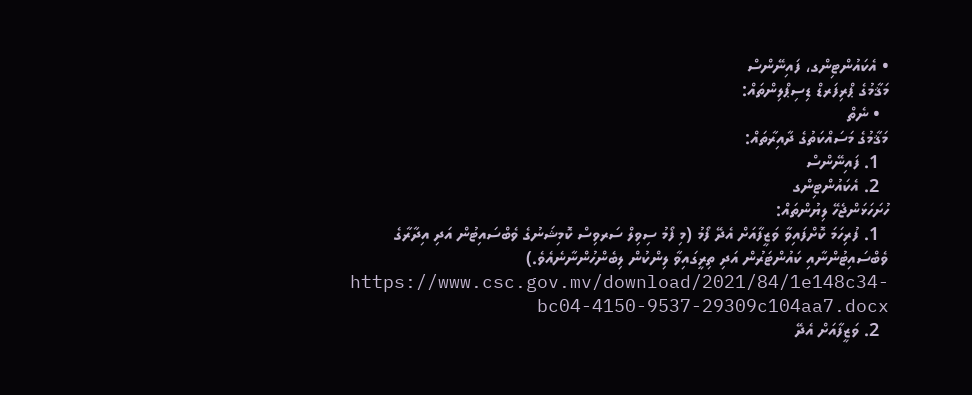• އެކައުންޓިންގ، ފައިނޭންސް
މަޤާމުގެ ޕްރިފަރޑް ޑިސިޕްލިންތައް:
  • ނެތް
މަޤާމުގެ މަސައްކަތުގެ ދާއިރާތައް:
  1. ފައިނޭންސް
  2. އެކައުންޓިންގ
ހުށަހަޅަންޖެހޭ ލިޔުންތައް:
  1. ފުރިހަމަ ކޮށްފައިވާ ވަޒީފާއަށް އެދޭ ފޯމު (މި ފޯމު ސިވިލް ސަރވިސް ކޮމިޝަނުގެ ވެބްސައިޓުން އަދި އިދާރާގެ ވެބްސައިޓުންނާއި ކައުންޓަރުން އަދި ތިރީގައިވާ ލިންކުން ލިބެންހުންނާނެއެވެ.)  https://www.csc.gov.mv/download/2021/84/1e148c34-bc04-4150-9537-29309c104aa7.docx
  2. ވަޒީފާއަށް އެދޭ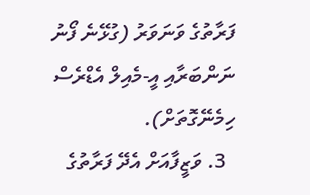ފަރާތުގެ ވަނަވަރު (ގުޅޭނެ ފޯނު ނަންބަރާއި އީ-މެއިލް އެޑްރެސް ހިމެނޭގޮތަށް).
  3. ވަޒީފާއަށް އެދޭ ފަރާތުގެ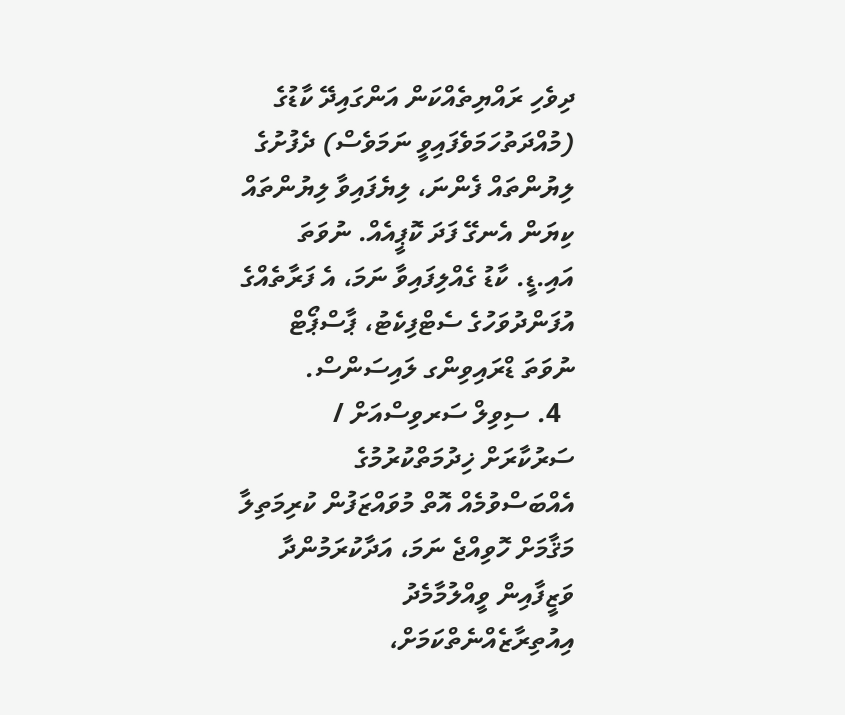ދިވެހި ރައްޔިތެއްކަން އަންގައިދޭ ކާޑުގެ (މުއްދަތުހަމަވެފައިވީ ނަމަވެސް) ދެފުށުގެ ލިޔުންތައް ފެންނަ، ލިޔެފައިވާ ލިޔުންތައް ކިޔަން އެނގޭ ފަދަ ކޮޕީއެއް. ނުވަތަ އައި.ޑީ. ކާޑު ގެއްލިފައިވާ ނަމަ، އެ ފަރާތެއްގެ އުފަންދުވަހުގެ ސެޓްފިކެޓު، ޕާސްޕޯޓް ނުވަތަ ޑްރައިވިންގ ލައިސަންސް.
  4. ސިވިލް ސަރވިސްއަށް / ސަރުކާރަށް ޚިދުމަތްކުރުމުގެ އެއްބަސްވުމެއް އޮތް މުވައްޒަފުން ކުރިމަތިލާ މަޤާމަށް ހޮވިއްޖެ ނަމަ، އަދާކުރަމުންދާ ވަޒީފާއިން ވީއްލުމާމެދު އިއުތިރާޒެއްނެތްކަމަށް،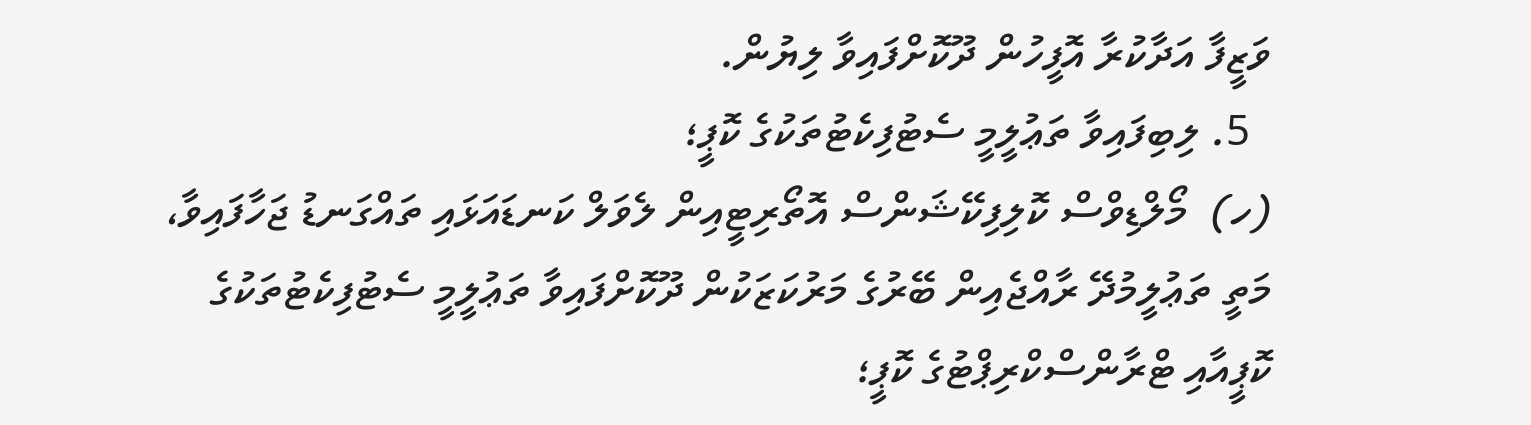ވަޒީފާ އަދާކުރާ އޮފީހުން ދޫކޮށްފައިވާ ލިޔުން.
  5. ލިބިފައިވާ ތަޢުލީމީ ސެޓުފިކެޓުތަކުގެ ކޮޕީ؛
(ހ)  މޯލްޑިވްސް ކޮލިފިކޭޝަންސް އޮތޯރިޓީއިން ލެވަލް ކަނޑައަޅައި ތައްގަނޑު ޖަހާފައިވާ، މަތީ ތަޢުލީމުދޭ ރާއްޖެއިން ބޭރުގެ މަރުކަޒަކުން ދޫކޮށްފައިވާ ތަޢުލީމީ ސެޓުފިކެޓުތަކުގެ ކޮޕީއާއި ޓްރާންސްކްރިޕްޓުގެ ކޮޕީ؛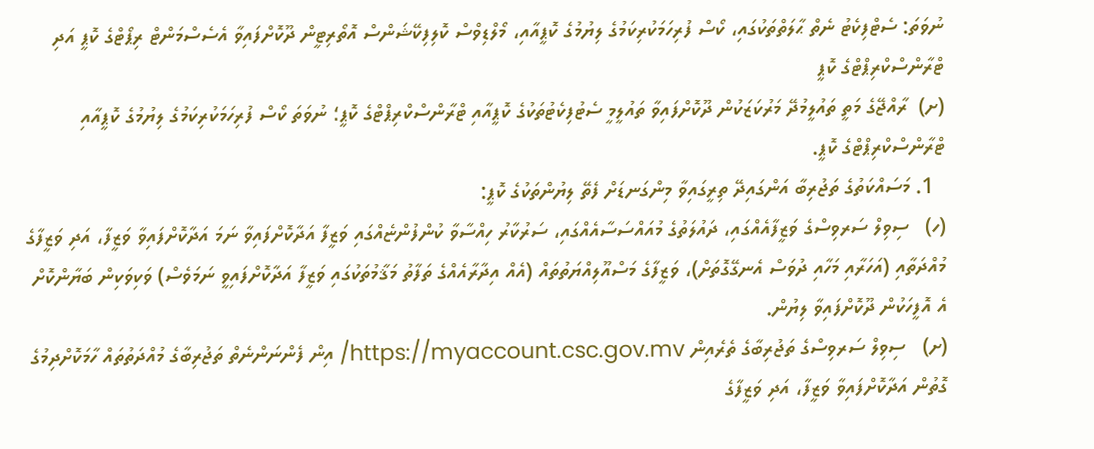ނުވަތަ: ސެޓްފިކެޓު ނެތް ޙާލަތްތަކުގައި، ކޯސް ފުރިހަމަކުރިކަމުގެ ލިޔުމުގެ ކޮޕީއާއި، މޯލްޑިވްސް ކޮލިފިކޭޝަންސް އޮތޯރިޓީން ދޫކޮށްފައިވާ އެސެސްމަންޓް ރިޕޯޓްގެ ކޮޕީ އަދި ޓްރާންސްކްރިޕްޓްގެ ކޮޕީ
(ށ)  ރާއްޖޭގެ މަތީ ތައުލީމުދޭ މަރުކަޒަކުން ދޫކޮށްފައިވާ ތައުލީމީ ސެޓުފިކެޓުތަކުގެ ކޮޕީއާއި ޓްރާންސްކްރިޕްޓްގެ ކޮޕީ؛ ނުވަތަ ކޯސް ފުރިހަމަކުރިކަމުގެ ލިޔުމުގެ ކޮޕީއާއި ޓްރާންސްކްރިޕްޓްގެ ކޮޕީ.
  1. މަސައްކަތުގެ ތަޖުރިބާ އަންގައިދޭ ތިރީގައިވާ މިންގަނޑަށް ފެތޭ ލިޔުންތަކުގެ ކޮޕީ:
(ހ)   ސިވިލް ސަރވިސްގެ ވަޒީފާއެއްގައި، ދައުލަތުގެ މުއައްސަސާއެއްގައި، ސަރުކާރު ހިއްސާވާ ކުންފުންޏެއްގައި ވަޒީފާ އަދާކޮށްފައިވާ ނަމަ އަދާކޮށްފައިވާ ވަޒީފާ، އަދި ވަޒީފާގެ މުއްދަތާއި (އަހަރާއި މަހާއި ދުވަސް އެނގޭގޮތަށް)، ވަޒީފާގެ މަސްއޫލިއްޔަތުތައް (އެއް އިދާރާއެއްގެ ތަފާތު މަޤާމުތަކުގައި ވަޒީފާ އަދާކޮށްފައިވީ ނަމަވެސް) ވަކިވަކިން ބަޔާންކޮށް އެ އޮފީހަކުން ދޫކޮށްފައިވާ ލިޔުން.
(ށ)   ސިވިލް ސަރވިސްގެ ތަޖުރިބާގެ ތެރެއިން https://myaccount.csc.gov.mv/ އިން ފެންނަންނެތް ތަޖުރިބާގެ މުއްދަތުތައް ހާމަކޮށްދިމުގެ ގޮތުން އަދާކޮށްފައިވާ ވަޒީފާ، އަދި ވަޒީފާގެ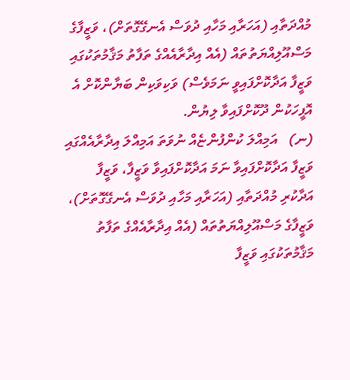މުއްދަތާއި (އަހަރާއި މަހާއި ދުވަސް އެނގޭގޮތަށް)، ވަޒީފާގެ މަސްއޫލިއްޔަތުތައް (އެއް އިދާރާއެއްގެ ތަފާތު މަޤާމުތަކުގައި ވަޒީފާ އަދާކޮށްފައިވީ ނަމަވެސް) ވަކިވަކިން ބަޔާންކޮށް އެ އޮފީހަކުން ދޫކޮށްފައިވާ ލިޔުން.
(ނ)   އަމިއްލަ ކުންފުންޏެއް ނުވަތަ އަމިއްލަ އިދާރާއެއްގައި ވަޒީފާ އަދާކޮށްފައިވާ ނަމަ އަދާކޮށްފައިވާ ވަޒީފާ، ވަޒީފާ އަދާކުރި މުއްދަތާއި (އަހަރާއި މަހާއި ދުވަސް އެނގޭގޮތަށް)، ވަޒީފާގެ މަސްއޫލިއްޔަތުތައް (އެއް އިދާރާއެއްގެ ތަފާތު މަޤާމުތަކުގައި ވަޒީފާ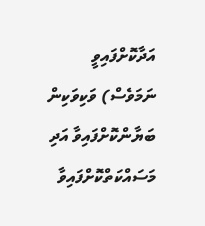އަދާކޮށްފައިވީ ނަމަވެސް) ވަކިވަކިން ބަޔާންކޮށްފައިވާ އަދި މަސައްކަތްކޮށްފައިވާ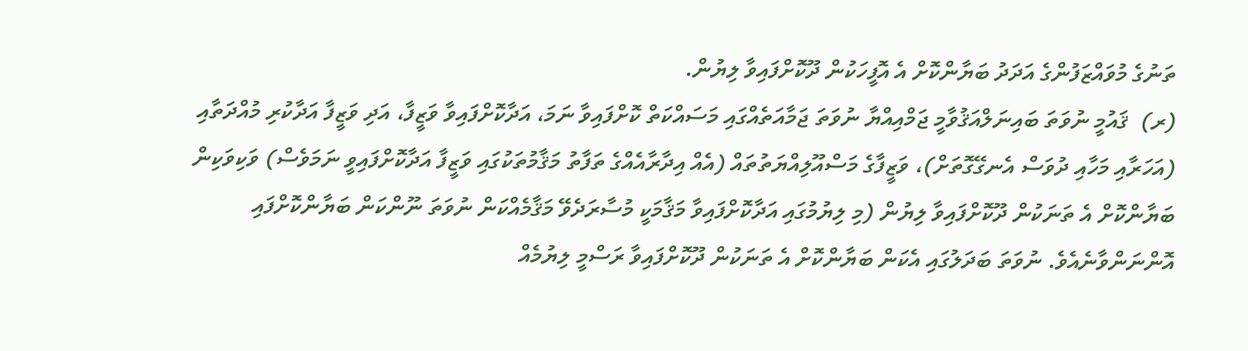ތަނުގެ މުވައްޒަފުންގެ އަދަދު ބަޔާންކޮށް އެ އޮފީހަކުން ދޫކޮށްފައިވާ ލިޔުން.
(ރ)  ޤައުމީ ނުވަތަ ބައިނަލްއަޤުވާމީ ޖަމްއިއްޔާ ނުވަތަ ޖަމާއަތެއްގައި މަސައްކަތް ކޮށްފައިވާ ނަމަ، އަދާކޮށްފައިވާ ވަޒީފާ، އަދި ވަޒީފާ އަދާކުރި މުއްދަތާއި (އަހަރާއި މަހާއި ދުވަސް އެނގޭގޮތަށް)، ވަޒީފާގެ މަސްއޫލިއްޔަތުތައް (އެއް އިދާރާއެއްގެ ތަފާތު މަޤާމުތަކުގައި ވަޒީފާ އަދާކޮށްފައިވީ ނަމަވެސް) ވަކިވަކިން ބަޔާންކޮށް އެ ތަނަކުން ދޫކޮށްފައިވާ ލިޔުން (މި ލިޔުމުގައި އަދާކޮށްފައިވާ މަޤާމަކީ މުސާރަދެވޭ މަޤާމެއްކަން ނުވަތަ ނޫންކަން ބަޔާންކޮށްފައި އޮންނަންވާނެއެވެ. ނުވަތަ ބަދަލުގައި އެކަން ބަޔާންކޮށް އެ ތަނަކުން ދޫކޮށްފައިވާ ރަސްމީ ލިޔުމެއް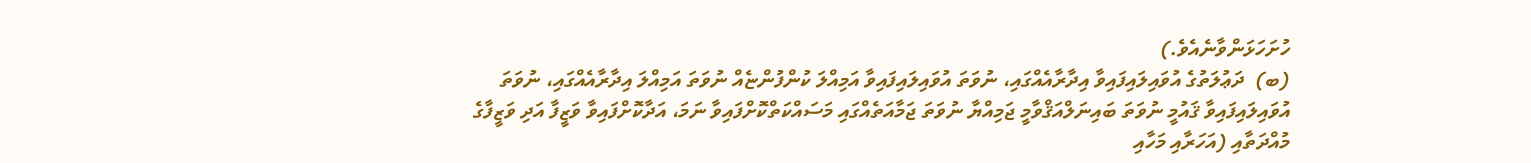ހުށަހަޅަންވާނެއެވެ.)
(ބ)  ދަޢުލަތުގެ އުވައިލައިފައިވާ އިދާރާއެއްގައި، ނުވަތަ އުވައިލައިފައިވާ އަމިއްލަ ކުންފުންޏެއް ނުވަތަ އަމިއްލަ އިދާރާއެއްގައި، ނުވަތަ އުވައިލައިފައިވާ ޤައުމީ ނުވަތަ ބައިނަލްއަޤްވާމީ ޖަމިއްޔާ ނުވަތަ ޖަމާއަތެއްގައި މަސައްކަތްކޮށްފައިވާ ނަމަ، އަދާކޮށްފައިވާ ވަޒީފާ އަދި ވަޒީފާގެ މުއްދަތާއި (އަހަރާއި މަހާއި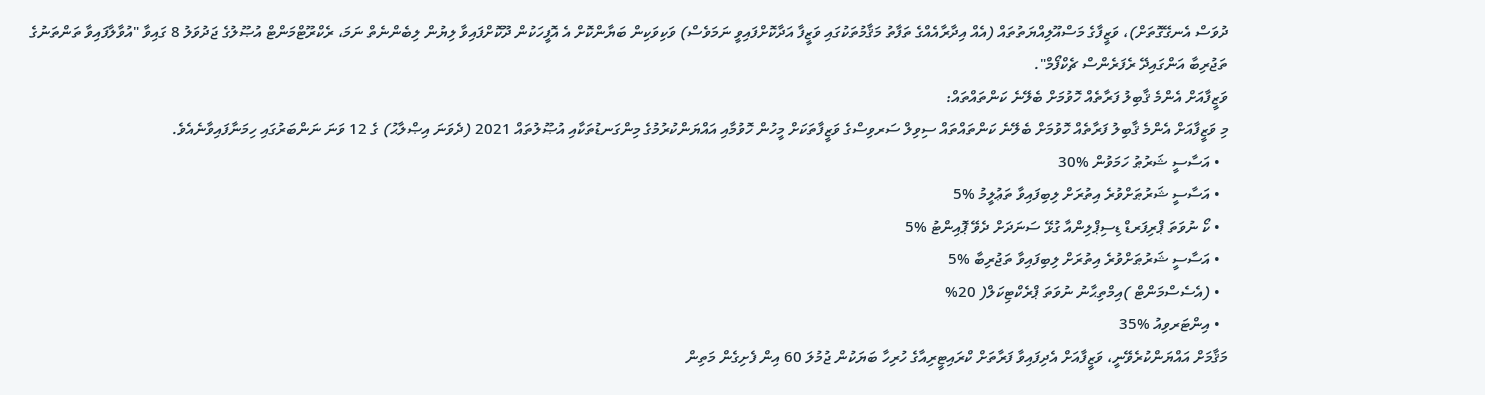ދުވަސް އެނގޭގޮތަށް)، ވަޒީފާގެ މަސްއޫލިއްޔަތުތައް (އެއް އިދާރާއެއްގެ ތަފާތު މަޤާމުތަކުގައި ވަޒީފާ އަދާކޮށްފައިވީ ނަމަވެސް) ވަކިވަކިން ބަޔާންކޮށް އެ އޮފީހަކުން ދޫކޮށްފައިވާ ލިޔުން ލިބެންނެތް ނަމަ، ރެކްރޫޓްމަންޓް އުޞޫލުގެ ޖަދުވަލު 8 ގައިވާ "އުވާލާފައިވާ ތަންތަނުގެ ތަޖުރިބާ އަންގައިދޭ ރެފަރެންސް ޗެކްފޯމް".
ވަޒީފާއަށް އެންމެ ޤާބިލު ފަރާތެއް ހޮވުމަށް ބެލޭނެ ކަންތައްތައް:
މި ވަޒީފާއަށް އެންމެ ޤާބިލު ފަރާތެއް ހޮވުމަށް ބެލޭނެ ކަންތައްތައް ސިވިލް ސަރވިސްގެ ވަޒީފާތަކަށް މީހުން ހޮވުމާއި އައްޔަންކުރުމުގެ މިންގަނޑުތަކާއި އުޞޫލުތައް 2021 (ދެވަނަ އިޞްލާޙު) ގެ 12 ވަނަ ނަންބަރުގައި ހިމަނާފައިވާނެއެވެ.
  • އަސާސީ ޝަރުޠު ހަމަވުން %30
  • އަސާސީ ޝަރުޠަށްވުރެ އިތުރަށް ލިބިފައިވާ ތަޢުލީމު %5
  • ކޯ ނުވަތަ ޕްރިފަރޑް ޑިސިޕްލިންއާ ގުޅޭ ސަނަދަށް ދެވޭ ޕޮއިންޓު %5
  • އަސާސީ ޝަރުޠަށްވުރެ އިތުރަށް ލިބިފައިވާ ތަޖުރިބާ %5
  • (އެސެސްމަންޓް )އިމްތިޙާނު ނުވަތަ ޕްރެކްޓިކަލް( 20%
  • އިންޓަރވިއު %35
މަޤާމަށް އައްޔަންކުރެވޭނީ، ވަޒީފާއަށް އެދިފައިވާ ފަރާތަށް ކްރައިޓީރިއާގެ ހުރިހާ ބަޔަކުން ޖުމުލަ 60 އިން ފެށިގެން މަތިން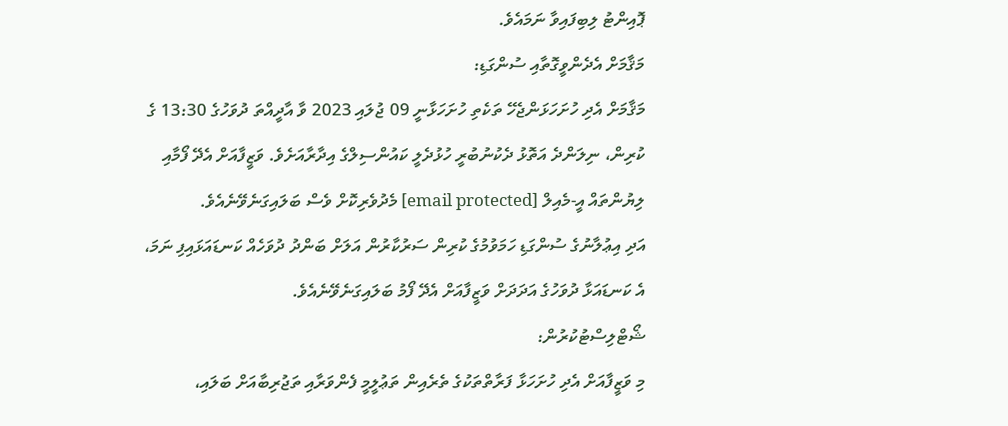ޕޮއިންޓު ލިބިފައިވާ ނަމައެވެ.
މަޤާމަށް އެދެންވީގޮތާއި ސުންގަޑި:
މަޤާމަށް އެދި ހުށަހަޅަންޖެހޭ ތަކެތި ހުށަހަޅާނީ 09 ޖުލައި 2023 ވާ އާދީއްތަ ދުވަހުގެ 13:30 ގެ ކުރިން، ނިލަންދެ އަތޮޅު ދެކުނުބުރީ ހުޅުދެލީ ކައުންސިލްގެ އިދާރާއަށެވެ. ވަޒީފާއަށް އެދޭ ފޯމާއި ލިޔުންތައް އީ-މެއިލް [email protected] މެދުވެރިކޮށް ވެސް ބަލައިގަނެވޭނެއެވެ.
އަދި އިޢުލާނުގެ ސުންގަޑި ހަމަވުމުގެ ކުރިން ސަރުކާރުން އަލަށް ބަންދު ދުވަހެއް ކަނޑައަޅައިފި ނަމަ، އެ ކަނޑައަޅާ ދުވަހުގެ އަދަދަށް ވަޒީފާއަށް އެދޭ ފޯމު ބަލައިގަނެވޭނެއެވެ.
ޝޯޓްލިސްޓުކުރުން:
މި ވަޒީފާއަށް އެދި ހުށަހަޅާ ފަރާތްތަކުގެ ތެރެއިން ތަޢުލީމީ ފެންވަރާއި ތަޖުރިބާއަށް ބަލައި،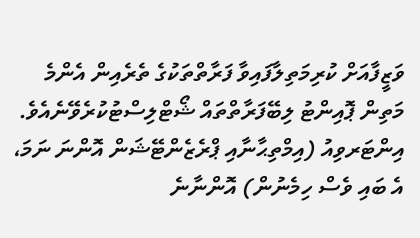ވަޒީފާއަށް ކުރިމަތިލާފައިވާ ފަރާތްތަކުގެ ތެރެއިން އެންމެ މަތިން ޕޮއިންޓު ލިބޭފަރާތްތައް ޝޯޓްލިސްޓުކުރެވޭނެއެވެ.
އިންޓަރވިއު (އިމްތިޙާނާއި ޕްރެޒެންޓޭޝަން އޮންނަ ނަމަ، އެ ބައި ވެސް ހިމެނުން) އޮންނާނެ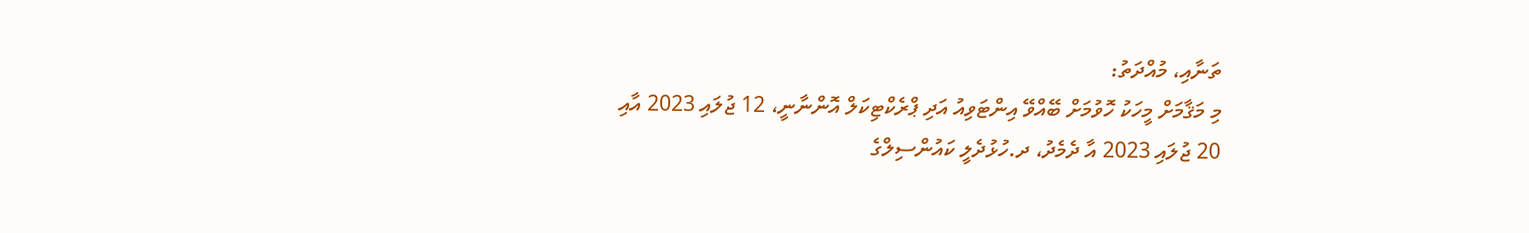ތަނާއި، މުއްދަތު:
މި މަޤާމަށް މީހަކު ހޮވުމަށް ބޭއްވޭ އިންޓަވިއު އަދި ޕްރެކްޓިކަލް އޮންނާނީ، 12 ޖުލައި 2023 އާއި
20 ޖުލައި 2023 އާ ދެމެދު، ދ.ހުޅުދެލީ ކައުންސިލްގެ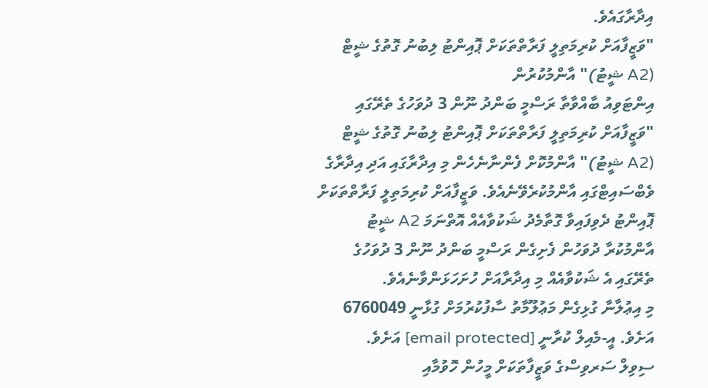އިދާރާގައެވެ.
"ވަޒީފާއަށް ކުރިމަތިލީ ފަރާތްތަކަށް ޕޮއިންޓު ލިބުނު ގޮތުގެ ޝީޓް (A2 ޝީޓު)" އާންމުކުރުން
އިންޓަވިއު ބާއްވާތާ ރަސްމީ ބަންދު ނޫން 3 ދުވަހުގެ ތެރޭގައި "ވަޒީފާއަށް ކުރިމަތިލީ ފަރާތްތަކަށް ޕޮއިންޓު ލިބުނު ގޮތުގެ ޝީޓް (A2 ޝީޓު)" އާންމުކޮށް ފެންނާނެހެން މި އިދާރާގައި އަދި އިދާރާގެ ވެބްސައިޓްގައި އާންމުކުރެވޭނެއެވެ. ވަޒީފާއަށް ކުރިމަތިލީ ފަރާތްތަކަށް ޕޮއިންޓު ދެވިފައިވާ ގޮތާމެދު ޝަކުވާއެއް އޮތްނަމަ A2 ޝީޓު އާންމުކުރާ ދުވަހުން ފެށިގެން ރަސްމީ ބަންދު ނޫން 3 ދުވަހުގެ ތެރޭގައި އެ ޝަކުވާއެއް މި އިދާރާއަށް ހުށަހަޅަންވާނެއެވެ.
މި އިޢުލާނާ ގުޅިގެން މަޢުލޫމާތު ސާފުކުރުމަށް ގުޅާނީ 6760049 އަށެވެ. އީ-މެއިލް ކުރާނީ [email protected] އަށެވެ.
ސިވިލް ސަރވިސްގެ ވަޒީފާތަކަށް މީހުން ހޮވުމާއި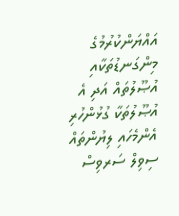އައްޔަންކުރުމުގެ މިންގަނޑުތަކާއި އުޞޫލުތައް އަދި އެ އުޞޫލުތަކާ ގުޅުންހުރި އެންމެހައި ލިޔުންތައް ސިވިލް ސަރވިސް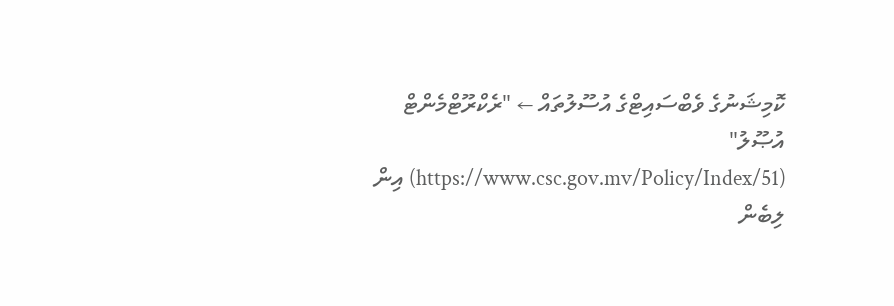ކޮމިޝަނުގެ ވެބްސައިޓްގެ އުސޫލުތައް ← "ރެކްރޫޓްމެންޓް އުޞޫލު" (https://www.csc.gov.mv/Policy/Index/51) އިން ލިބެން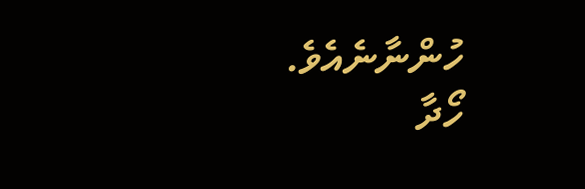ހުންނާނެއެވެ.
ހޯދާ